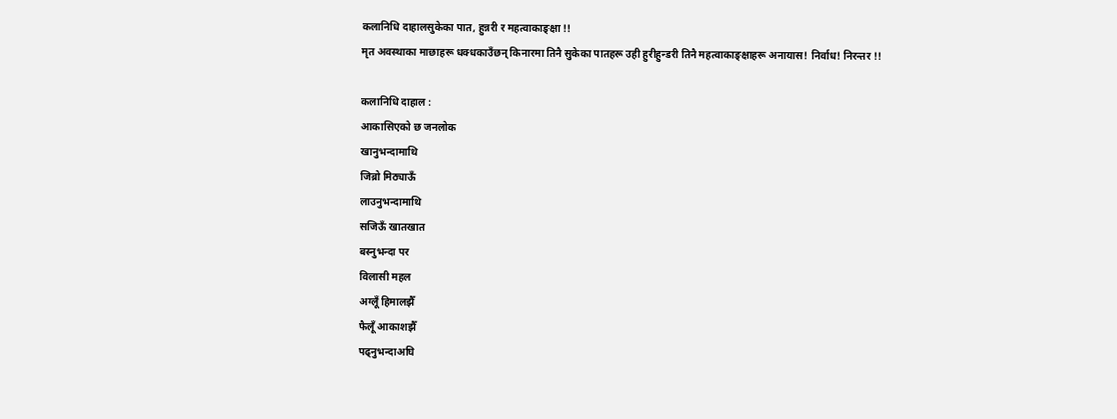कलानिधि दाहालसुकेका पात, हुन्नरी र महत्वाकाङ्क्षा !!
मृत अवस्थाका माछाहरू धक्धकाउँछन् किनारमा तिनै सुकेका पातहरू उही हुरीहुन्डरी तिनै महत्वाकाङ्क्षाहरू अनायास! निर्वाध! निरन्तर !!

कलानिधि दाहाल :
आकासिएको छ जनलोक
खानुभन्दामाथि
जिब्रो मिठ्याऊँ
लाउनुभन्दामाथि
सजिऊँ खातखात
बस्नुभन्दा पर
विलासी महल
अग्लूँ हिमालझैँ
फैलूँ आकाशझैँ
पढ्नुभन्दाअघि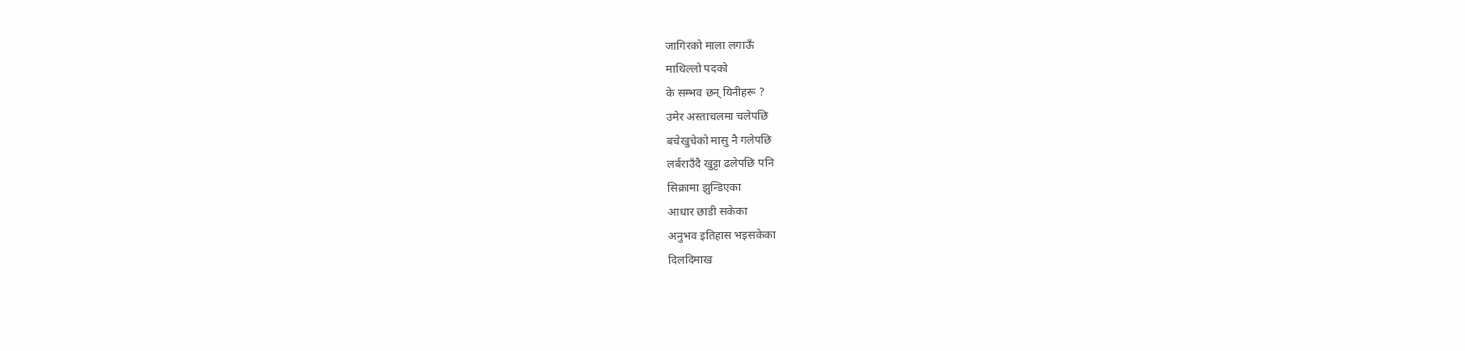जागिरको माला लगाऊँ
माथिल्लो पदको
के सम्भव छन् यिनीहरू ?
उमेर अस्ताचलमा चलेपछि
बचेखुचेको मासु नै गलेपछि
लर्बराउँदै खुट्टा ढलेपछि पनि
सिक्रामा झुन्डिएका
आधार छाडी सकेका
अनुभव इतिहास भइसकेका
दिलदिमाख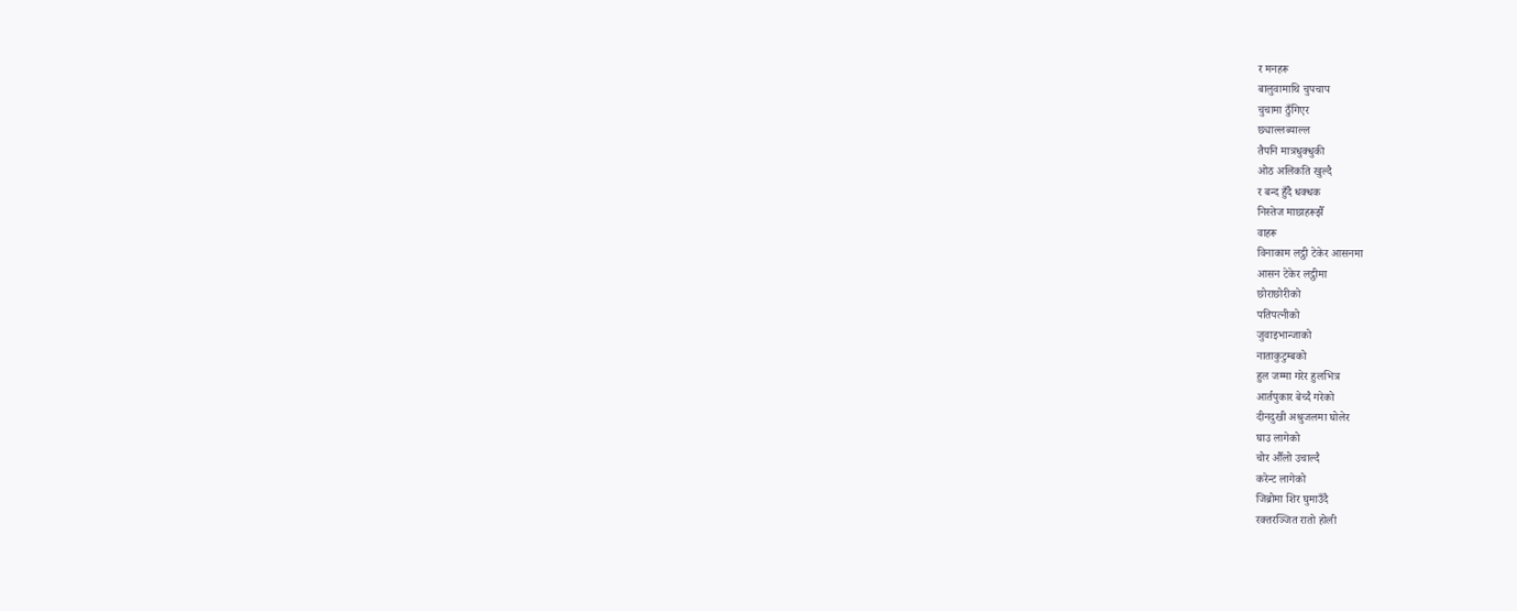र मनहरू
बालुवामाथि चुपचाप
चुचामा ठुँगिएर
छ्याल्लब्याल्ल
तैपनि मात्रधुक्धुकी
ओठ अलिकति खुल्दै
र बन्द हुँदै धक्धक
निस्तेज माछाहरूझैँ
वाहरू
विनाकाम लट्ठी टेकेर आसनमा
आसन टेकेर लट्ठीमा
छोराछोरीको
पतिपत्नीको
जुवाइभान्जाको
नाताकुटुम्बको
हुल जम्मा गरेर हुलभित्र
आर्तपुकार बेच्दै गरेको
दीनदुखी अश्रुजलमा घोलेर
घाउ लागेको
चोर औँलो उचाल्दै
करेन्ट लागेको
जिब्रोमा शिर घुमाउँदै
रक्तरञ्जित रातो होली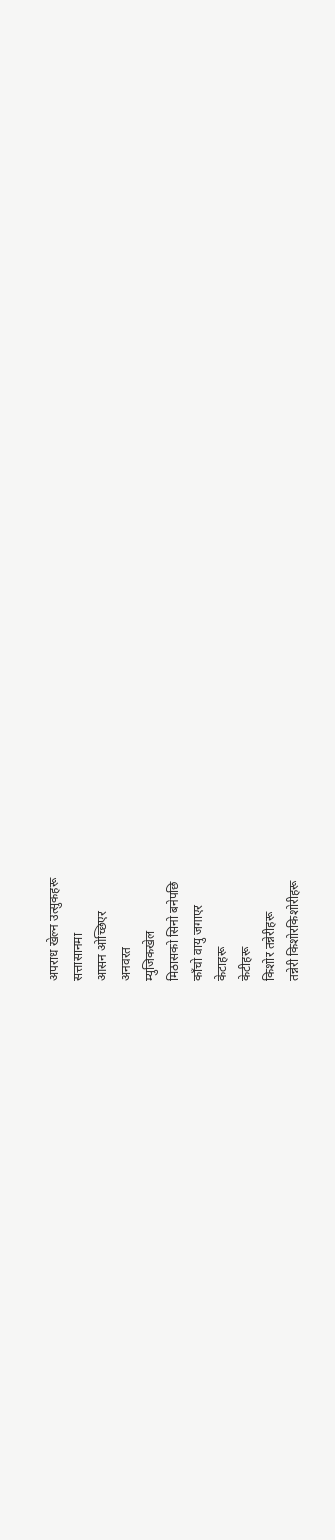अपराध खेल्न उत्सुकहरू
सत्तासानमा
आसन ओच्छिएर
अनवरत
म्युजिकखेल
मिठासको सिनो बनेपछि
काँचो वायु जगाएर
केटाहरू
केटीहरू
किशोर तन्नेरीहरू
तन्नेरी किशोरकिशोरीहरू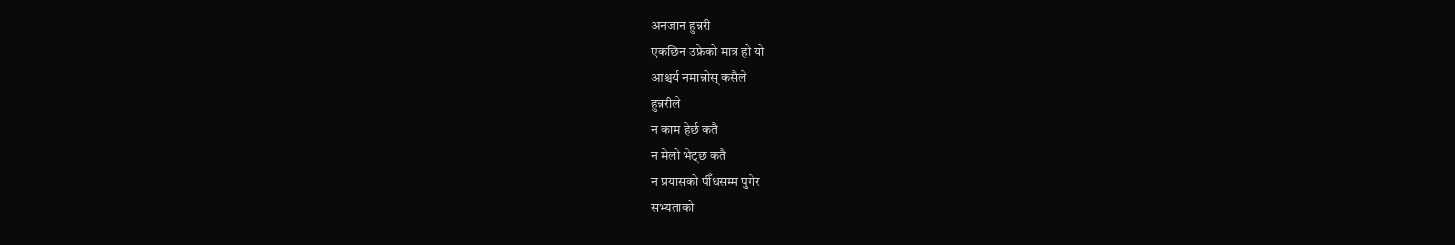अनजान हुन्नरी
एकछिन उफ्रेको मात्र हो यो
आश्चर्य नमान्नोस् कसैले
हुन्नरीले
न काम हेर्छ कतै
न मेलो भेट्छ कतै
न प्रयासको पीँधसम्म पुगेर
सभ्यताको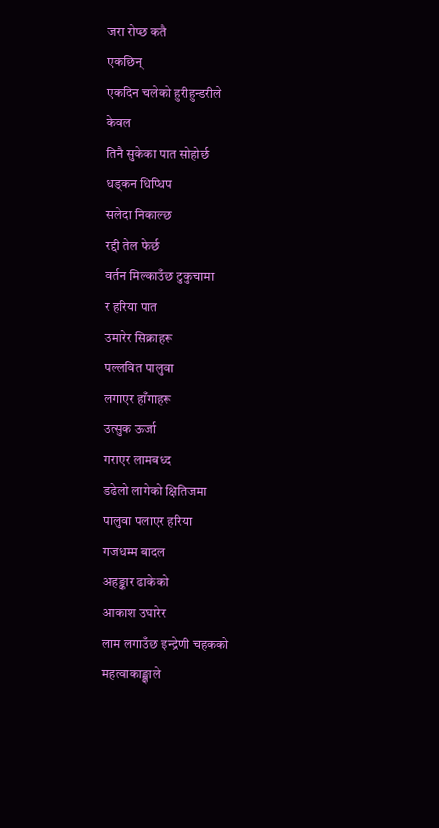जरा रोप्छ कतै
एकछिन्
एकदिन चलेको हुरीहुन्डरीले
केवल
तिनै सुकेका पात सोहोर्छ
धड्कन धिप्धिप
सलेदा निकाल्छ
रद्दी तेल फेर्छ
वर्तन मिल्काउँछ टुकुचामा
र हरिया पात
उमारेर सिक्राहरू
पल्लवित पालुवा
लगाएर हाँगाहरू
उत्सुक ऊर्जा
गराएर लामबध्द
डढेलो लागेको क्षितिजमा
पालुवा पलाएर हरिया
गजधम्म बादल
अहङ्कार ढाकेको
आकाश उघारेर
लाम लगाउँछ इन्द्रेणी चहकको
महत्वाकाङ्क्षाले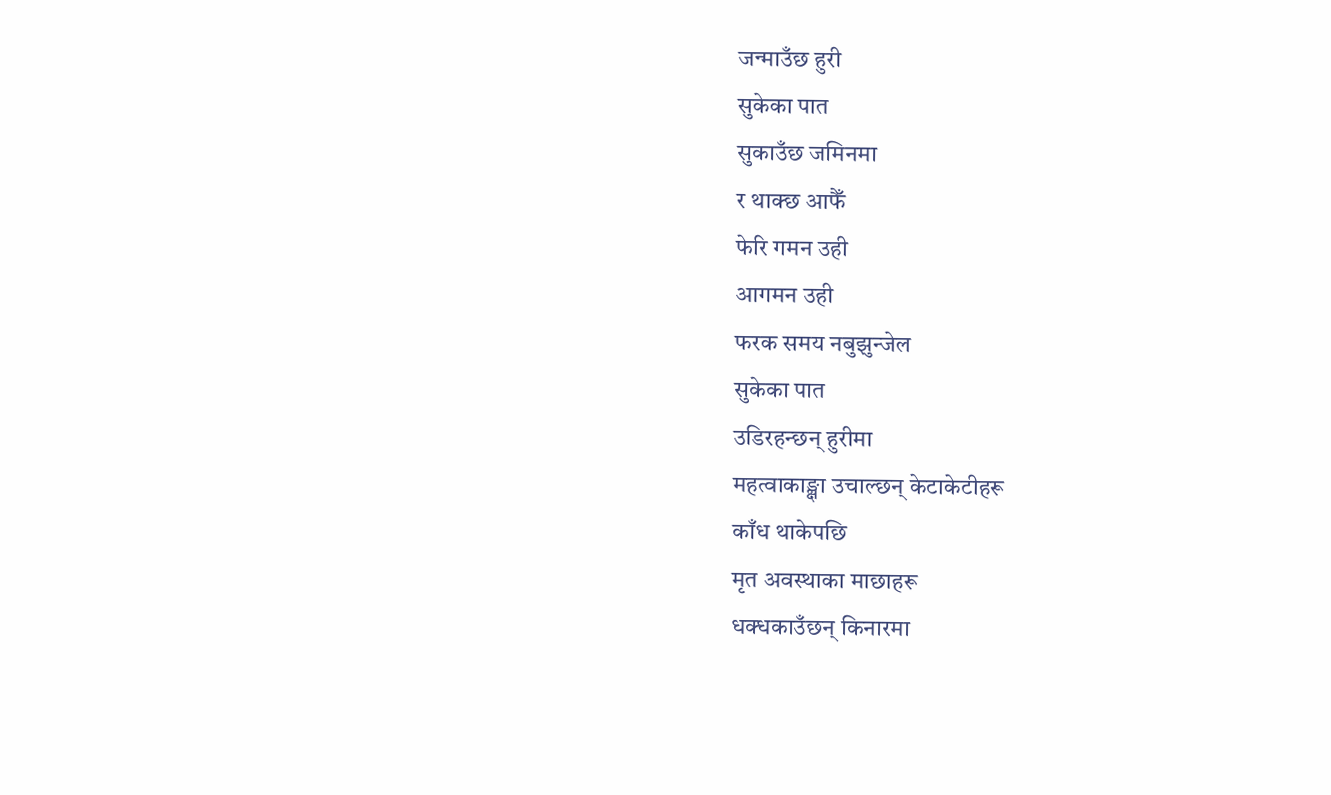जन्माउँछ हुरी
सुकेका पात
सुकाउँछ जमिनमा
र थाक्छ आफैँ
फेरि गमन उही
आगमन उही
फरक समय नबुझुन्जेल
सुकेका पात
उडिरहन्छन् हुरीमा
महत्वाकाङ्क्षा उचाल्छन् केटाकेटीहरू
काँध थाकेपछि
मृत अवस्थाका माछाहरू
धक्धकाउँछन् किनारमा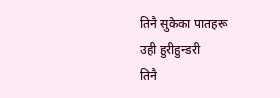तिनै सुकेका पातहरू
उही हुरीहुन्डरी
तिनै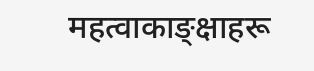महत्वाकाङ्क्षाहरू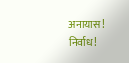अनायास!
निर्वाध!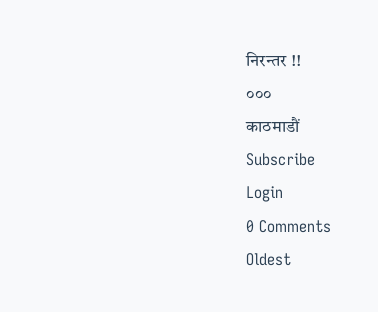निरन्तर !!
०००
काठमाडौं
Subscribe
Login
0 Comments
Oldest